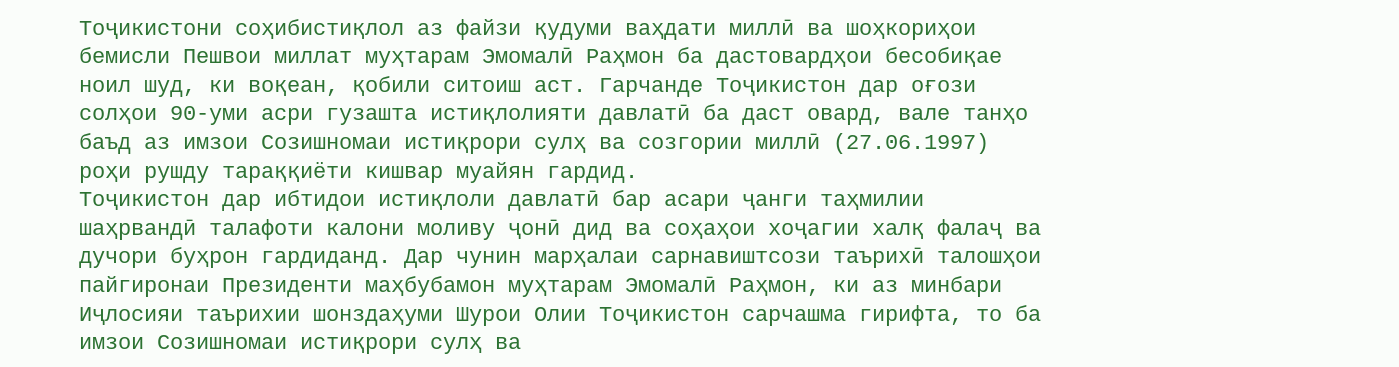Тоҷикистони соҳибистиқлол аз файзи қудуми ваҳдати миллӣ ва шоҳкориҳои бемисли Пешвои миллат муҳтарам Эмомалӣ Раҳмон ба дастовардҳои бесобиқае ноил шуд, ки воқеан, қобили ситоиш аст. Гарчанде Тоҷикистон дар оғози солҳои 90-уми асри гузашта истиқлолияти давлатӣ ба даст овард, вале танҳо баъд аз имзои Созишномаи истиқрори сулҳ ва созгории миллӣ (27.06.1997) роҳи рушду тараққиёти кишвар муайян гардид.
Тоҷикистон дар ибтидои истиқлоли давлатӣ бар асари ҷанги таҳмилии шаҳрвандӣ талафоти калони моливу ҷонӣ дид ва соҳаҳои хоҷагии халқ фалаҷ ва дучори буҳрон гардиданд. Дар чунин марҳалаи сарнавиштсози таърихӣ талошҳои пайгиронаи Президенти маҳбубамон муҳтарам Эмомалӣ Раҳмон, ки аз минбари Иҷлосияи таърихии шонздаҳуми Шурои Олии Тоҷикистон сарчашма гирифта, то ба имзои Созишномаи истиқрори сулҳ ва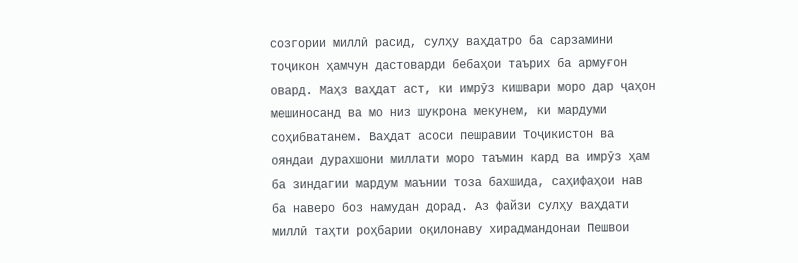созгории миллӣ расид, сулҳу ваҳдатро ба сарзамини тоҷикон ҳамчун дастоварди бебаҳои таърих ба армуғон овард. Маҳз ваҳдат аст, ки имрӯз кишвари моро дар ҷаҳон мешиносанд ва мо низ шукрона мекунем, ки мардуми соҳибватанем. Ваҳдат асоси пешравии Тоҷикистон ва ояндаи дурахшони миллати моро таъмин кард ва имрӯз ҳам ба зиндагии мардум маънии тоза бахшида, саҳифаҳои нав ба наверо боз намудан дорад. Аз файзи сулҳу ваҳдати миллӣ таҳти роҳбарии оқилонаву хирадмандонаи Пешвои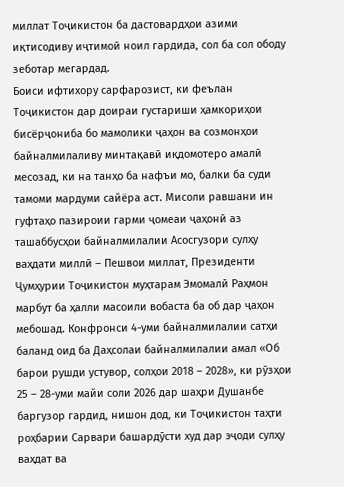миллат Тоҷикистон ба дастовардҳои азими иқтисодиву иҷтимоӣ ноил гардида, сол ба сол ободу зеботар мегардад.
Боиси ифтихору сарфарозист, ки феълан Тоҷикистон дар доираи густариши ҳамкориҳои бисёрҷониба бо мамолики ҷаҳон ва созмонҳои байналмилаливу минтақавӣ иқдомотеро амалӣ месозад, ки на танҳо ба нафъи мо, балки ба суди тамоми мардуми сайёра аст. Мисоли равшани ин гуфтаҳо пазироии гарми ҷомеаи ҷаҳонӣ аз ташаббусҳои байналмилалии Асосгузори сулҳу ваҳдати миллӣ – Пешвои миллат, Президенти Ҷумҳурии Тоҷикистон муҳтарам Эмомалӣ Раҳмон марбут ба ҳалли масоили вобаста ба об дар ҷаҳон мебошад. Конфронси 4-уми байналмилалии сатҳи баланд оид ба Даҳсолаи байналмилалии амал «Об барои рушди устувор, солҳои 2018 – 2028», ки рӯзҳои 25 – 28-уми майи соли 2026 дар шаҳри Душанбе баргузор гардид, нишон дод, ки Тоҷикистон таҳти роҳбарии Сарвари башардӯсти худ дар эҷоди сулҳу ваҳдат ва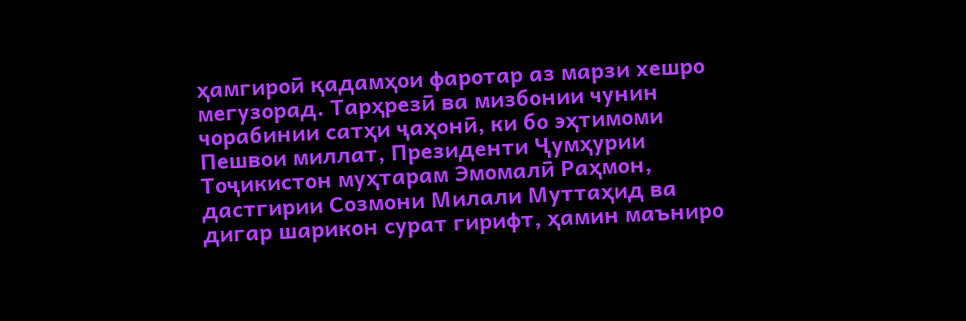ҳамгироӣ қадамҳои фаротар аз марзи хешро мегузорад. Тарҳрезӣ ва мизбонии чунин чорабинии сатҳи ҷаҳонӣ, ки бо эҳтимоми Пешвои миллат, Президенти Ҷумҳурии Тоҷикистон муҳтарам Эмомалӣ Раҳмон, дастгирии Созмони Милали Муттаҳид ва дигар шарикон сурат гирифт, ҳамин маъниро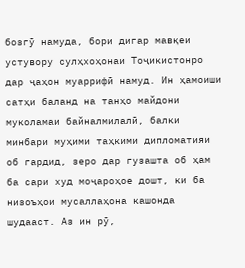бозгӯ намуда, бори дигар мавқеи устувору сулҳхоҳонаи Тоҷикистонро дар ҷаҳон муаррифӣ намуд. Ин ҳамоиши сатҳи баланд на танҳо майдони муколамаи байналмилалӣ, балки минбари муҳими таҳкими дипломатияи об гардид, зеро дар гузашта об ҳам ба сари худ моҷароҳое дошт, ки ба низоъҳои мусаллаҳона кашонда шудааст. Аз ин рӯ,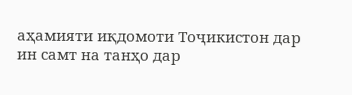аҳамияти иқдомоти Тоҷикистон дар ин самт на танҳо дар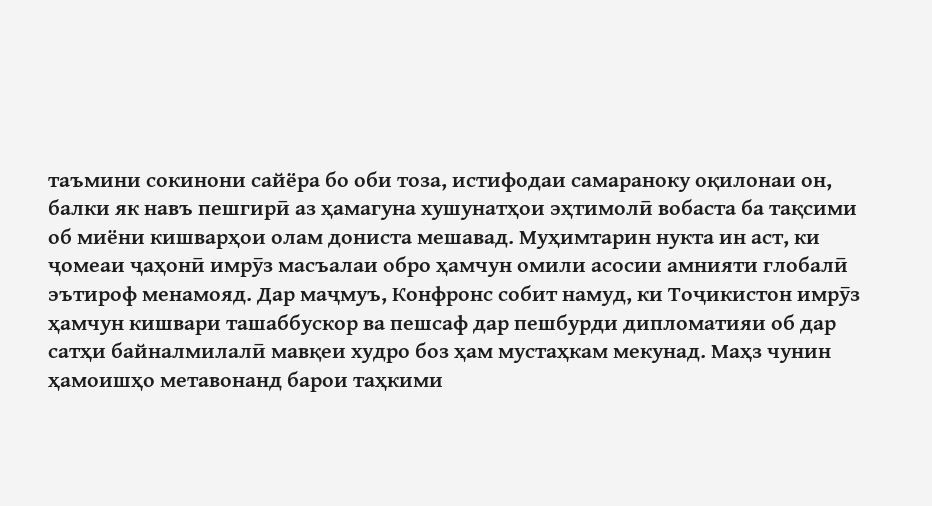таъмини сокинони сайёра бо оби тоза, истифодаи самараноку оқилонаи он, балки як навъ пешгирӣ аз ҳамагуна хушунатҳои эҳтимолӣ вобаста ба тақсими об миёни кишварҳои олам дониста мешавад. Муҳимтарин нукта ин аст, ки ҷомеаи ҷаҳонӣ имрӯз масъалаи обро ҳамчун омили асосии амнияти глобалӣ эътироф менамояд. Дар маҷмуъ, Конфронс собит намуд, ки Тоҷикистон имрӯз ҳамчун кишвари ташаббускор ва пешсаф дар пешбурди дипломатияи об дар сатҳи байналмилалӣ мавқеи худро боз ҳам мустаҳкам мекунад. Маҳз чунин ҳамоишҳо метавонанд барои таҳкими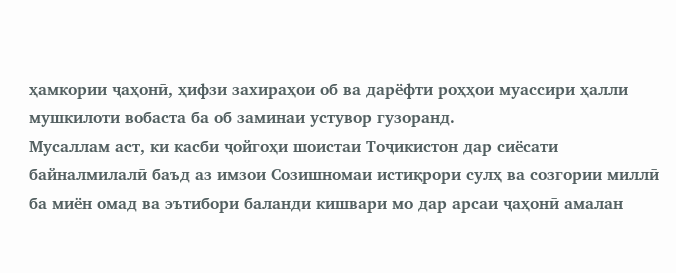ҳамкории ҷаҳонӣ, ҳифзи захираҳои об ва дарёфти роҳҳои муассири ҳалли мушкилоти вобаста ба об заминаи устувор гузоранд.
Мусаллам аст, ки касби ҷойгоҳи шоистаи Тоҷикистон дар сиёсати байналмилалӣ баъд аз имзои Созишномаи истиқрори сулҳ ва созгории миллӣ ба миён омад ва эътибори баланди кишвари мо дар арсаи ҷаҳонӣ амалан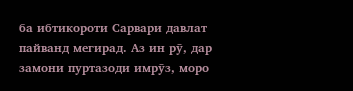ба ибтикороти Сарвари давлат пайванд мегирад. Аз ин рӯ, дар замони пуртазоди имрӯз, моро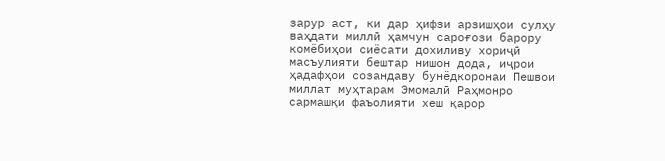зарур аст, ки дар ҳифзи арзишҳои сулҳу ваҳдати миллӣ ҳамчун сароғози барору комёбиҳои сиёсати дохиливу хориҷӣ масъулияти бештар нишон дода, иҷрои ҳадафҳои созандаву бунёдкоронаи Пешвои миллат муҳтарам Эмомалӣ Раҳмонро сармашқи фаъолияти хеш қарор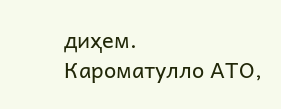диҳем.
Кароматулло АТО,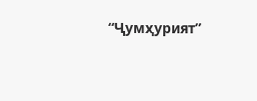“Ҷумҳурият”